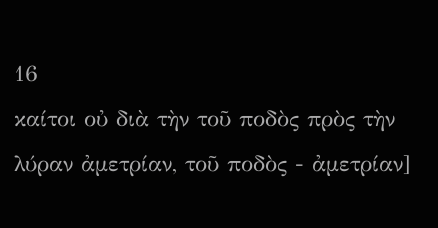16
καίτοι οὐ διὰ τὴν τοῦ ποδὸς πρὸς τὴν λύραν ἀμετρίαν, τοῦ ποδὸς - ἀμετρίαν]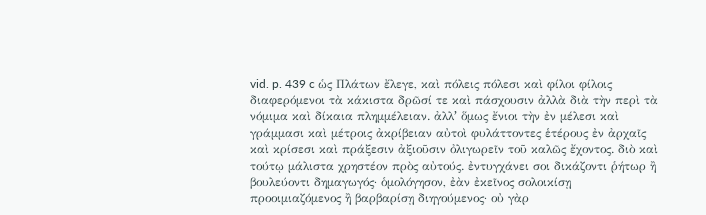vid. p. 439 c ὡς Πλάτων ἔλεγε, καὶ πόλεις πόλεσι καὶ φίλοι φίλοις διαφερόμενοι τὰ κάκιστα δρῶσί τε καὶ πάσχουσιν ἀλλὰ διὰ τὴν περὶ τὰ νόμιμα καὶ δίκαια πλημμέλειαν. ἀλλʼ ὅμως ἔνιοι τὴν ἐν μέλεσι καὶ γράμμασι καὶ μέτροις ἀκρίβειαν αὐτοὶ φυλάττοντες ἑτέρους ἐν ἀρχαῖς καὶ κρίσεσι καὶ πράξεσιν ἀξιοῦσιν ὀλιγωρεῖν τοῦ καλῶς ἔχοντος. διὸ καὶ τούτῳ μάλιστα χρηστέον πρὸς αὐτούς. ἐντυγχάνει σοι δικάζοντι ῥήτωρ ἢ βουλεύοντι δημαγωγός· ὁμολόγησον, ἐὰν ἐκεῖνος σολοικίσῃ προοιμιαζόμενος ἢ βαρβαρίσῃ διηγούμενος· οὐ γὰρ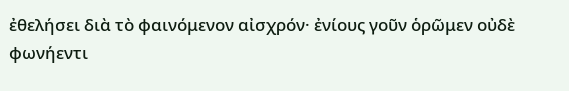ἐθελήσει διὰ τὸ φαινόμενον αἰσχρόν· ἐνίους γοῦν ὁρῶμεν οὐδὲ φωνήεντι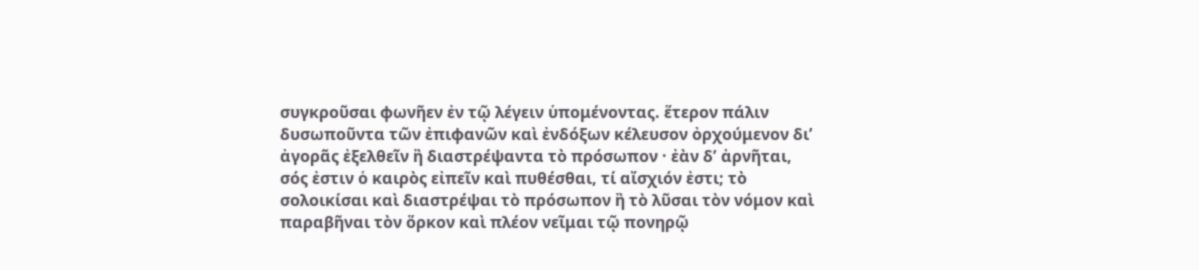συγκροῦσαι φωνῆεν ἐν τῷ λέγειν ὑπομένοντας. ἕτερον πάλιν δυσωποῦντα τῶν ἐπιφανῶν καὶ ἐνδόξων κέλευσον ὀρχούμενον διʼ ἀγορᾶς ἐξελθεῖν ἢ διαστρέψαντα τὸ πρόσωπον · ἐὰν δʼ ἀρνῆται, σός ἐστιν ὁ καιρὸς εἰπεῖν καὶ πυθέσθαι, τί αἴσχιόν ἐστι; τὸ σολοικίσαι καὶ διαστρέψαι τὸ πρόσωπον ἢ τὸ λῦσαι τὸν νόμον καὶ παραβῆναι τὸν ὅρκον καὶ πλέον νεῖμαι τῷ πονηρῷ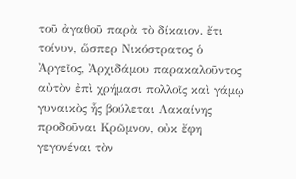τοῦ ἀγαθοῦ παρὰ τὸ δίκαιον. ἔτι τοίνυν, ὥσπερ Νικόστρατος ὁ Ἀργεῖος, Ἀρχιδάμου παρακαλοῦντος αὐτὸν ἐπὶ χρήμασι πολλοῖς καὶ γάμῳ γυναικὸς ἧς βούλεται Λακαίνης προδοῦναι Κρῶμνον, οὐκ ἔφη γεγονέναι τὸν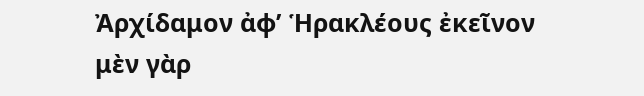Ἀρχίδαμον ἀφʼ Ἡρακλέους ἐκεῖνον μὲν γὰρ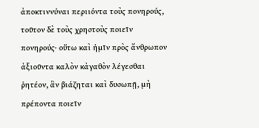ἀποκτιννύναι περιιόντα τοὺς πονηρούς, τοῦτον δὲ τοὺς χρηστοὺς ποιεῖν πονηρούς· οὕτω καὶ ἡμῖν πρὸς ἄνθρωπον ἀξιοῦντα καλὸν κἀγαθὸν λέγεσθαι ῥητέον, ἂν βιάζηται καὶ δυσωπῇ, μὴ πρέποντα ποιεῖν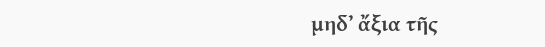μηδʼ ἄξια τῆς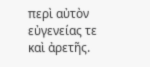περὶ αὐτὸν εὐγενείας τε καὶ ἀρετῆς.